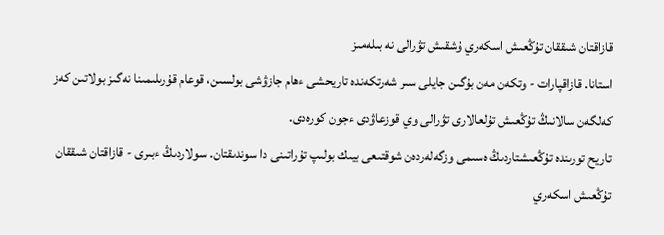قازاقتان شىققان تۇڭعىش اسكەري ۇشقىش تۋرالى نە بىلەمىز
استانا. قازاقپارات - وتكەن مەن بۇگىن جايلى سىر شەرتكەندە تاريحشى ءھام جازۋشى بولسىن، قوعام قۇرىلىمىنا نەگىز بولاتىن كەز كەلگەن سالانىڭ تۇڭعىش تۇلعالارى تۋرالى وي قوزعاۋدى ءجون كورەدى.
تاريح تورىندە تۇڭعىشتاردىڭ ەسىمى وزگەلەردەن شوقتىعى بيىك بولىپ تۇراتىنى دا سوندىقتان. سولاردىڭ ءبىرى - قازاقتان شىققان تۇڭعىش اسكەري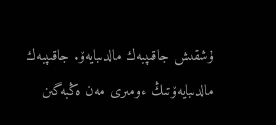ۇشقىش جاقىپبەك مالدىبايەۆ. جاقىپبەك مالدىبايەۆتىڭ ءومىرى مەن ەڭبەگىن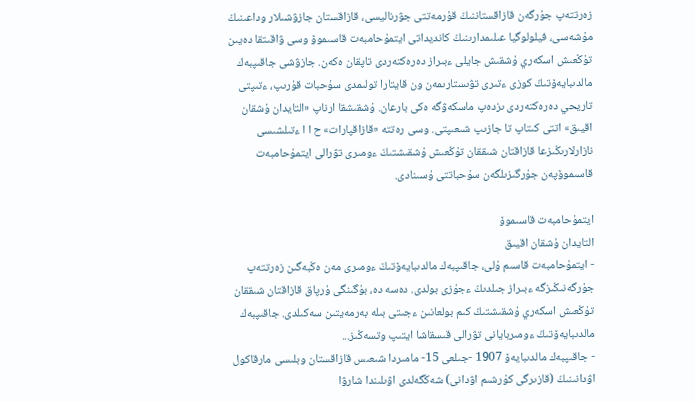زەرتتەپ جۇرگەن قازاقستاننىڭ قۇرمەتتى جۋرناليسى، قازاقستان جازۋشىلار وداعىنىڭ مۇشەسى، فيلولوگيا عىلىمدارىنىڭ كانديداتى ايتمۇحامبەت قاسىموۆ وسى ۋاقىتقا دەيىن تۇڭعىش اسكەري ۇشقىش جايلى ءبىراز دەرەكتەردى تاپقان ەكەن. جازۋشى جاقىپبەك مالدىبايەۆتىڭ كوزى ءتىرى تۋىستارىمەن ون قايتارا تولىمدى سۇحبات قۇرىپ، ءتىپتى تاريحي دەرەكتەردى ىزدەپ ماسكەۋگە ەكى بارعان. ۇشقىشقا ارناپ «التايدان ۇشقان اقيىق» اتتى كىتاپ تا جازىپ شىعىپتى. وسى رەتتە «قازاقپارات» ح ا ا ءتىلشىسى نازارلارىڭىزعا قازاقتان شىققان تۇڭعىش ۇشقىشتىڭ ءومىرى تۋرالى ايتمۇحامبەت قاسىموۆپەن جۇرگىزىلگەن سۇحباتتى ۇسىنادى.

ايتمۇحامبەت قاسىموۆ
التايدان ۇشقان اقيىق
- ايتمۇحامبەت قاسىم ۇلى، جاقىپبەك مالدىبايەۆتىڭ ءومىرى مەن ەڭبەگىن زەرتتەپ جۇرگەنىڭىزگە ءبىراز جىلدىڭ ءجۇزى بولدى. دەسە دە، بۇگىنگى ۇرپاق قازاقتان شىققان تۇڭعىش اسكەري ۇشقىشتىڭ كىم بولعانىن ءجىتى بىلە بەرمەيتىن سەكىلدى. جاقىپبەك مالدىبايەۆتىڭ ءومىربايانى تۋرالى قىسقاشا ايتىپ وتسەڭىز...
- جاقىپبەك مالدىبايەۆ 1907 -جىلعى 15- مامىردا شىعىس قازاقستان وبلىسى مارقاكول اۋدانىنىڭ (قازىرگى كۇرشىم اۋدانى) شەڭگەلدى اۋىلىندا شارۋا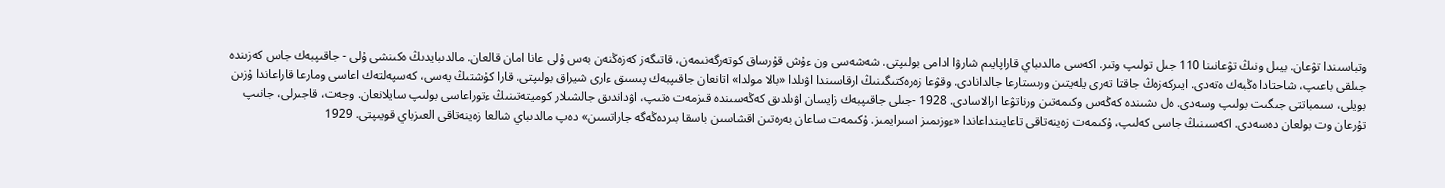وتباسىندا تۋعان. بيىل ونىڭ تۋعانىنا 110 جىل تولىپ وتىر. اكەسى مالدىباي قاراپايىم شارۋا ادامى بولىپتى. شەشەسى ون ءۇش قۇرساق كوتەرگەنىمەن، قاتىگەز كەزەڭنەن بەس ۇلى عانا امان قالعان. مالدىبايدىڭ ەكىنشى ۇلى - جاقىپبەك جاس كەزىندە جىلقى باعىپ، شاحتادا ەڭبەك ەتەدى. ايىركەزەڭ جاقتا تەرى يلەيتىن ورىستارعا جالدانادى. وقۋعا زەرەكتىگىنىڭ ارقاسىندا اۋىلدا «بالا مولدا» اتانعان جاقىپبەك پىسىق ءارى شيراق بولىپتى. قارا كۇشتىڭ يەسى، كەسپەلتەك اعاسى ومارعا قاراعاندا ۇزىن بويلى، سىمباتتى جىگىت بولىپ وسەدى. ەل ىشىندە كەڭەس وكىمەتىن ورناتۋعا ارالاسادى. 1928 -جىلى جاقىپبەك زايسان اۋىلدىق كەڭەسىندە قىزمەت ەتىپ، اۋداندىق جالشىلار كوميتەتىنىڭ ءتوراعاسى بولىپ سايلانعان. وجەت، قاجىرلى، جانىپ تۇرعان وت بولعان دەسەدى. اكەسىنىڭ جاسى كەلىپ، ۇكىمەت زەينەتاقى تاعايىنداعاندا «ءوزىمىز اسىرايمىز. ۇكىمەت ساعان بەرەتىن اقشاسىن باسقا بىردەڭەگە جاراتسىن» دەپ مالدىباي شالعا زەينەتاقى العىزباي قويىپتى. 1929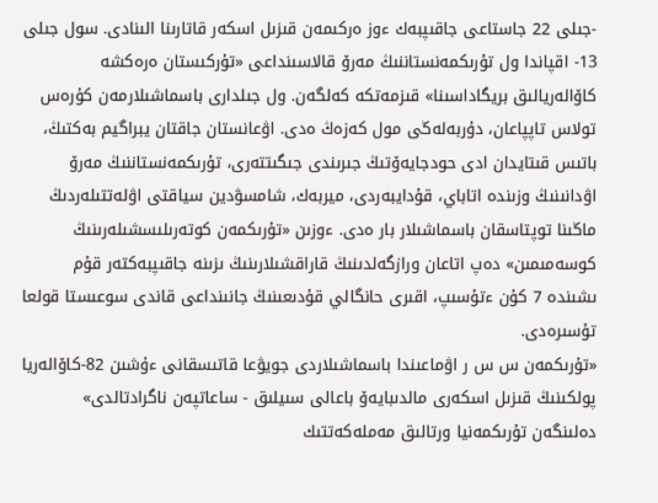-جىلى 22 جاستاعى جاقىپبەك ءوز ەركىمەن قىزىل اسكەر قاتارىنا الىنادى. سول جىلى 13- اقپاندا ول تۇرىكمەنستاننىڭ مەرۆ قالاسىنداعى «تۇركىستان ەرەكشە كاۆالەريالىق بريگاداسىنا» قىزمەتكە كەلگەن. ول جىلدارى باسماشىلارمەن كۇرەس تولاس تاپپاعان، دۇربەلەڭى مول كەزەڭ ەدى. اۋعانستان جاقتان يبراگيم بەكتىڭ، باتىس قىتايدان ادى حودجايەۆتىڭ جىرىندى جىگىتتەرى، تۇرىكمەنستاننىڭ مەرۆ اۋدانىنىڭ وزىندە اتاباي، قۇدايبەردى، ميربەك، شامسۋدين سياقتى اۋلەتتىلەردىڭ ماڭىنا توپتاسقان باسماشىلار بار ەدى. ءوزىن «تۇرىكمەن كوتەرىلىسشىلەرىنىڭ كوسەمىمىن» دەپ اتاعان ورازگەلدىنىڭ قاراقشىلارىنىڭ ىزىنە جاقىپبەكتەر قۇم ىشىندە 7 كۇن ءتۇسىپ، اقىرى حانگالي قۇدىعىنىڭ جانىنداعى قاندى سوعىستا قولعا تۇسىرەدى.
«تۇرىكمەن س س ر اۋماعىندا باسماشىلاردى جويۋعا قاتىسقانى ءۇشىن 82-كاۆالەريا پولكىنىڭ قىزىل اسكەرى مالدىبايەۆ باعالى سىيلىق - ساعاتپەن ناگرادتالدى» دەلىنگەن تۇرىكمەنيا ورتالىق مەملەكەتتىك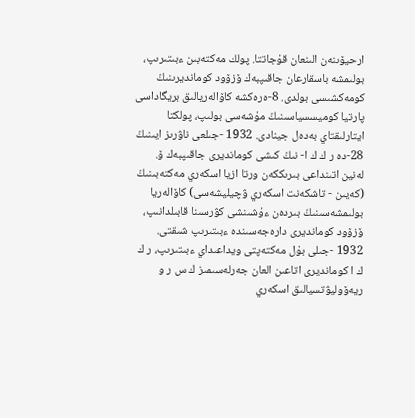ارحيۆىنەن الىنعان قۇجاتتا. پولك مەكتەبىن ءبىتىرىپ، بولىمشە باسقارعان جاقىپبەك ۆزۆود كومانديرىنىڭ كومەكشىسى بولدى. 8-ەرەكشە كاۆالەريالىق بريگاداسى پارتيا كوميسسياسىنىڭ مۇشەسى بولىپ، پولكتا ايتارلىقتاي بەدەل جينادى. 1932 -جىلعى ناۋرىز ايىنىڭ 28-دە ر ك ك ا- نىڭ كىشى كومانديرى جاقىپبەك ۆ. لەنين اتىنداعى بىرىككەن ورتا ازيا اسكەري مەكتەبىنىڭ (كەيىن - تاشكەنت اسكەري ۋچيليشەسى) كاۆالەريا بولىمشەسىنىڭ بىردەن ءۇشىنشى كۋرسىنا قابىلدانىپ، ۆزۆود كومانديرى دارەجەسىندە ءبىتىرىپ شىقتى.
1932 -جىلى بۇل مەكتەپتى ويداعىداي ءبىتىرىپ، ر ك ك ا كومانديرى اتاعىن العان جەرلەسىمىز ك س ر و ريەۆوليۋتسيالىق اسكەري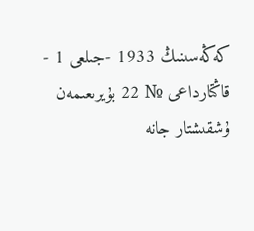كەڭەسىنىڭ 1933 -جىلعى 1 - قاڭتارداعى № 22 بۇيرىعىمەن ۇشقىشتار جانە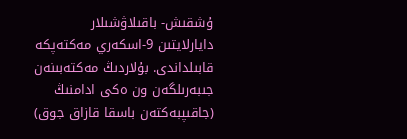ۇشقىش- باقىلاۋشىلار دايارلايتىن 9-اسكەري مەكتەپكە قابىلداندى. بۇلاردىڭ مەكتەبىنەن جىبەرىلگەن ون ەكى ادامنىڭ (جاقىپبەكتەن باسقا قازاق جوق)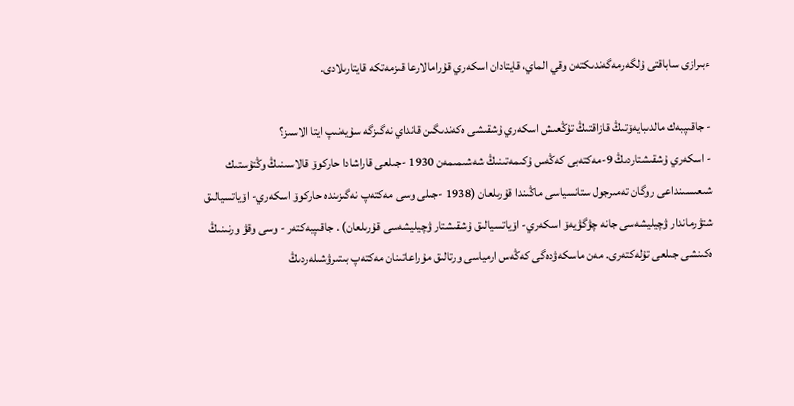ءبىرازى ساباقتى ۇلگەرمەگەندىكتەن وقي الماي، قايتادان اسكەري قۇرامالارعا قىزمەتكە قايتارىلادى.

- جاقىپبەك مالدىبايەۆتىڭ قازاقتىڭ تۇڭعىش اسكەري ۇشقىشى ەكەندىگىن قانداي نەگىزگە سۇيەنىپ ايتا الاسىز؟
- اسكەري ۇشقىشتاردىڭ 9-مەكتەبى كەڭەس ۇكىمەتىنىڭ شەشىمىمەن 1930 -جىلعى قاراشادا حاركوۆ قالاسىنىڭ وڭتۇستىك شىعىسىنداعى روگان تەمىرجول ستانسياسى ماڭىندا قۇرىلعان (1938 -جىلى وسى مەكتەپ نەگىزىندە حاركوۆ اسكەري- اۆياتسيالىق شتۋرماندار ۋچيليشەسى جانە چۋگۋيەۆ اسكەري- اۆياتسيالىق ۇشقىشتار ۋچيليشەسى قۇرىلعان) . جاقىپبەكتەر - وسى وقۋ ورنىنىڭ ەكىنشى جىلعى تۇلەكتەرى. مەن ماسكەۋدەگى كەڭەس ارمياسى ورتالىق مۇراعاتىنان مەكتەپ بىتىرۋشىلەردىڭ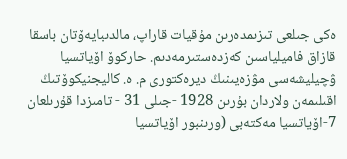ەكى جىلعى تىزىمدەرىن مۇقيات قاراپ، مالدىبايەۆتان باسقا قازاق فاميلياسىن كەزدەستىرمەدىم. حاركوۆ اۆياتسيا ۋچيليشەسى مۋزەيىنىڭ ديرەكتورى م. ە. كاليجنيكوۆتىڭ اقىلىمەن ولاردان بۇرىن 1928 -جىلى 31 - تامىزدا قۇرىلعان 7-اۆياتسيا مەكتەبى (ورىنبور اۆياتسيا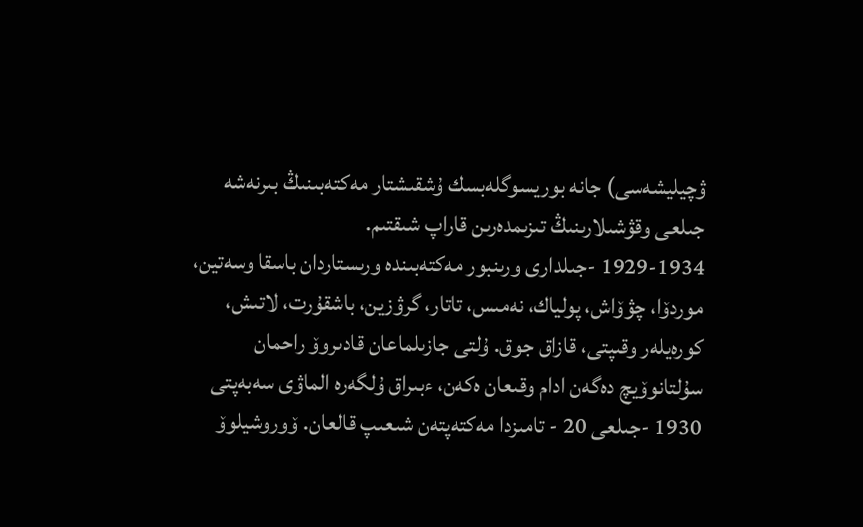ۋچيليشەسى) جانە بوريسوگلەبسك ۇشقىشتار مەكتەبىنىڭ بىرنەشە جىلعى وقۋشىلارىنىڭ تىزىمدەرىن قاراپ شىقتىم.
1929-1934 -جىلدارى ورىنبور مەكتەبىندە ورىستاردان باسقا وسەتين، موردۆا، چۋۆاش، پولياك، نەمىس، تاتار، گرۋزين، باشقۇرت، لاتىش، كورەيلەر وقىپتى، قازاق جوق. ۇلتى جازىلماعان قادىروۆ راحمان سۇلتانوۆيچ دەگەن ادام وقىعان ەكەن، ءبىراق ۇلگەرە الماۋى سەبەپتى 1930 -جىلعى 20 - تامىزدا مەكتەپتەن شىعىپ قالعان. ۆوروشيلوۆ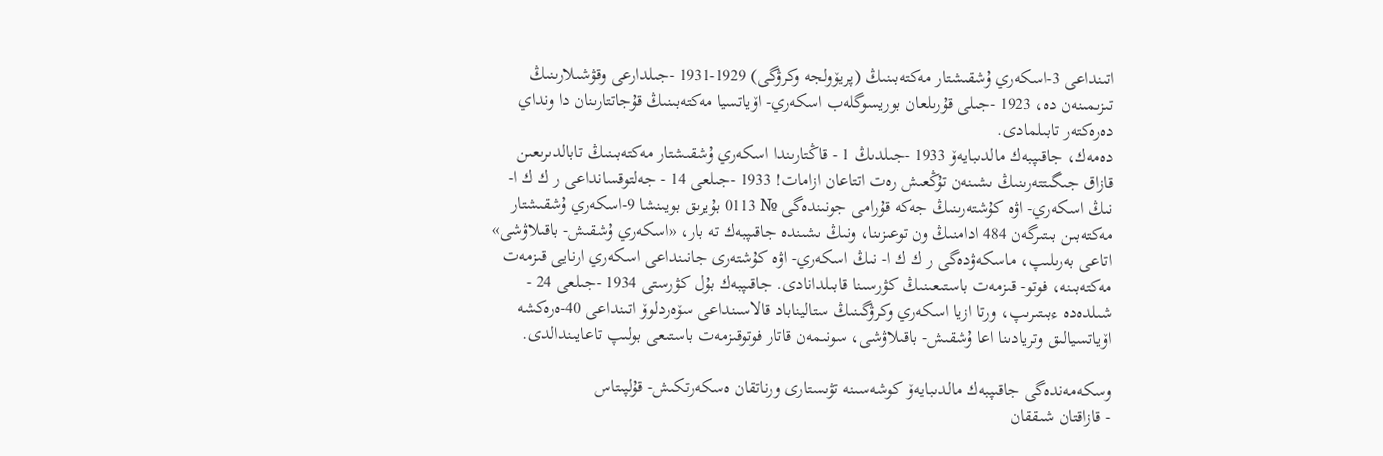اتىنداعى 3-اسكەري ۇشقىشتار مەكتەبىنىڭ (پريۆولجە وكرۋگى) 1929-1931 -جىلدارعى وقۋشىلارىنىڭ تىزىمىنەن دە، 1923 -جىلى قۇرىلعان بوريسوگلەب اسكەري- اۆياتسيا مەكتەبىنىڭ قۇجاتتارىنان دا ونداي دەرەكتەر تابىلمادى.
دەمەك، جاقىپبەك مالدىبايەۆ 1933 -جىلدىڭ 1 - قاڭتارىندا اسكەري ۇشقىشتار مەكتەبىنىڭ تابالدىرىعىن قازاق جىگىتتەرىنىڭ ىشىنەن تۇڭعىش رەت اتتاعان ازامات! 1933 -جىلعى 14 - جەلتوقسانداعى ر ك ك ا- نىڭ اسكەري- اۋە كۇشتەرىنىڭ جەكە قۇرامى جونىندەگى № 0113 بۇيرىق بويىنشا 9-اسكەري ۇشقىشتار مەكتەبىن بىتىرگەن 484 ادامنىڭ ون توعىزىنا، ونىڭ ىشىندە جاقىپبەك تە بار، «اسكەري ۇشقىش- باقىلاۋشى» اتاعى بەرىلىپ، ماسكەۋدەگى ر ك ك ا- نىڭ اسكەري- اۋە كۇشتەرى جانىنداعى اسكەري ارنايى قىزمەت مەكتەبىنە، فوتو- قىزمەت باستىعىنىڭ كۋرسىنا قابىلدانادى. جاقىپبەك بۇل كۋرستى 1934 -جىلعى 24 - شىلدەدە ءبىتىرىپ، ورتا ازيا اسكەري وكرۋگىنىڭ ستاليناباد قالاسىنداعى سۆەردلوۆ اتىنداعى 40-ەرەكشە اۆياتسيالىق وتريادىنا اعا ۇشقىش- باقىلاۋشى، سونىمەن قاتار فوتوقىزمەت باستىعى بولىپ تاعايىندالدى.

وسكەمەندەگى جاقىپبەك مالدىبايەۆ كوشەسىنە تۋىستارى ورناتقان ەسكەرتكىش- قۇلپىتاس
- قازاقتان شىققان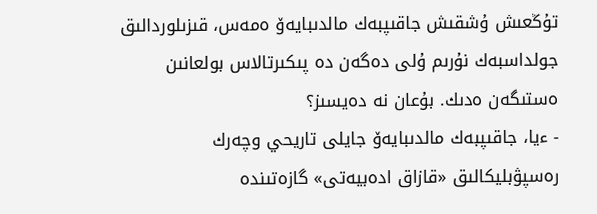تۇڭعىش ۇشقىش جاقىپبەك مالدىبايەۆ ەمەس، قىزىلوردالىق جولداسبەك نۇرىم ۇلى دەگەن دە پىكىرتالاس بولعانىن ەستىگەن ەدىك. بۇعان نە دەيسىز؟
- ءيا، جاقىپبەك مالدىبايەۆ جايلى تاريحي وچەرك رەسپۋبليكالىق «قازاق ادەبيەتى» گازەتىندە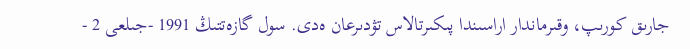جارىق كورىپ، وقىرماندار اراسىندا پىكىرتالاس تۋدىرعان ەدى. سول گازەتتىڭ 1991 -جىلعى 2 -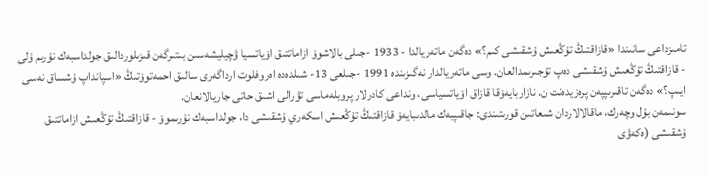تامىزداعى سانىندا «قازاقتىڭ تۇڭعىش ۇشقىشى كىم؟» دەگەن ماتەريالدا - 1933 -جىلى بالاشوۆ ازاماتتىق اۆياتسيا ۋچيليشەسىن بىتىرگەن قىزىلوردالىق جولداسبەك نۇرىم ۇلى - قازاقتىڭ تۇڭعىش ۇشقىشى دەپ تۇجىرىمدالعان. وسى ماتەريالدار نەگىزىندە 1991 -جىلعى 13- شىلدەدە اەروفلوت ارداگەرى سالىق احمەتوۆتىڭ «اسپانداپ ۇشساق نەسى ايىپ؟» دەگەن تاقىرىپپەن پرەزيدەنت ن. نازاربايەۆقا قازاق اۆياتسياسى، ونداعى كادرلار پروبلەماسى تۋرالى اشىق حاتى جاريالانعان.
سونىمەن بۇل وچەرك، ماقالالاردان شىعاتىن قورىتىندى: جاقىپبەك مالدىبايەۆ قازاقتىڭ تۇڭعىش اسكەري ۇشقىشى دا، جولداسبەك نۇرىموۆ - قازاقتىڭ تۇڭعىش ازاماتتىق ۇشقىشى (ەكەۋى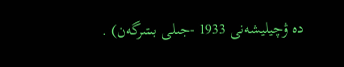دە ۋچيليشەنى 1933 -جىلى بىتىرگەن) .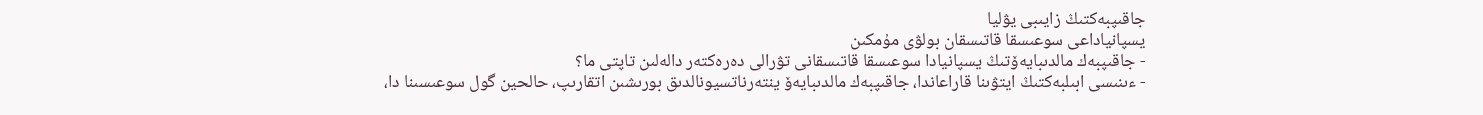جاقىپبەكتىڭ زايىبى يۋليا
يسپانياداعى سوعىسقا قاتىسقان بولۋى مۇمكىن
- جاقىپبەك مالدىبايەۆتىڭ يسپانيادا سوعىسقا قاتىسقانى تۋرالى دەرەكتەر دالەلىن تاپتى ما؟
- ءىنىسى ابىلبەكتىڭ ايتۋىنا قاراعاندا، جاقىپبەك مالدىبايەۆ ينتەرناتسيونالدىق بورىشىن اتقارىپ، حالحين گول سوعىسىنا دا،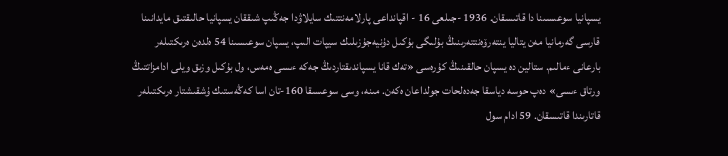يسپانيا سوعىسىنا دا قاتىسقان. 1936 -جىلعى 16 - اقپانداعى پارلامەنتتىك سايلاۋدا جەڭىپ شىققان يسپانيا حالىقتىق مايدانىنا قارسى گەرمانيا مەن يتاليا ينتەرۆەنتتەرىنىڭ بۇلىگى بۇكىل دۇنيەجۇزىلىك سيپات الىپ، يسپان سوعىسىنا 54 ەلدەن ەرىكتىلەر بارعانى ءمالىم. ستالين دە يسپان حالقىنىڭ كۇرەسى «تەك قانا يسپاندىقتاردىڭ جەكە ءىسى ەمەس، ول بۇكىل وزىق ويلى ادامزاتتىڭ ورتاق ءىسى» دەپ حوسە دياسقا جەدەلحات جولداعان ەكەن. مىنە، وسى سوعىسقا 160-تان اسا كەڭەستىك ۇشقىشتار ەرىكتىلەر قاتارىندا قاتىسقان. 59 ادام سول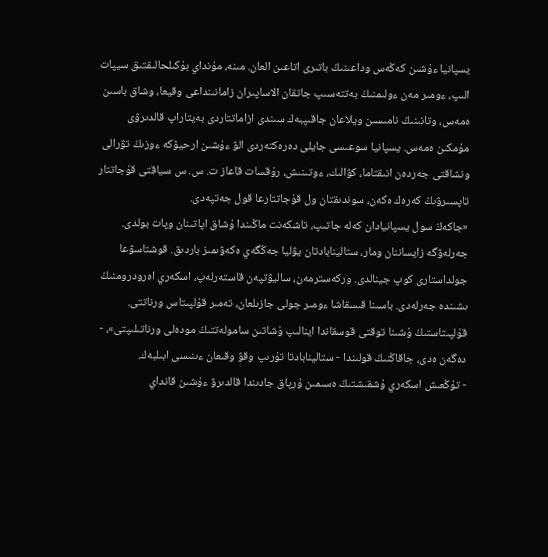يسپانيا ءۇشىن كەڭەس وداعىنىڭ باتىرى اتاعىن العان. مىنە، مۇنداي بۇكىلحالىقتىق سيپات الىپ، ءومىر مەن ءولىمنىڭ بەتتەسىپ جاتقان الاساپىران زامانىنداعى وقيعا، وشاق باسىن ەمەس، وتانىنىڭ نامىسىن ويلاعان جاقىپبەك سىندى ازاماتتاردى بەيتاراپ قالدىرۋى مۇمكىن ەمەس. يسپانيا سوعىسى جايلى دەرەكتەردى الۋ ءۇشىن ارحيۆكە ءوزىڭ تۋرالى ونشاقتى جەردەن انىقتاما، كۋالىك، ءوتىنىش، رۇقسات قاعاز ت. س. س سياقتى قۇجاتتار تاپسىرۋىڭ كەرەك ەكەن، سوندىقتان ول قۇجاتتارعا قول جەتپەدى.
«جاكەڭ سول يسپانيادان كەلە جاتىپ، تاشكەنت ماڭىندا ۇشاق اپاتىنان وپات بولدى. جەرلەۋگە زايساننان ومار، ستالينابادتان يۋليا جەڭگەي ەكەۋىمىز باردىق. قوشتاسۋعا جولداستارى كوپ جينالدى. وركەسترمەن، ساليۋتپەن قاستەرلەپ، اسكەري اەرودرومنىڭ ىشىندە جەرلەدى. باسىنا قىسقاشا ءومىر جولى جازىلعان، تەمىر قۇلپىتاس ورناتتى. قۇلپىتاستىڭ ۇشىنا توقتى قوسقاندا اينالىپ ۇشاتىن سامولەتتىڭ مودەلى ورناتىلىپتى»، - دەگەن ەدى، جاقاڭنىڭ قولىندا - ستالينابادتا تۇرىپ وقۋ وقىعان ءىنىسى ابىلبەك.
- تۇڭعىش اسكەري ۇشقىشتىڭ ەسىمىن ۇرپاق جادىندا قالدىرۋ ءۇشىن قانداي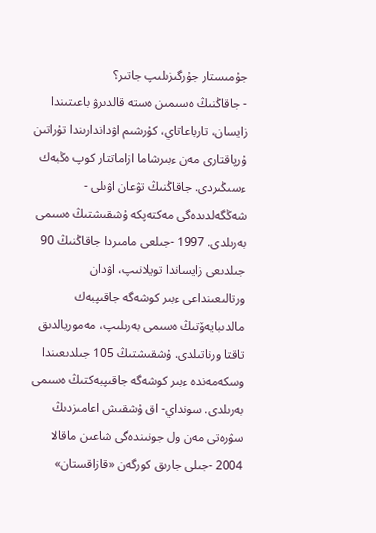جۇمىستار جۇرگىزىلىپ جاتىر؟
- جاقاڭنىڭ ەسىمىن ەستە قالدىرۋ باعىتىندا زايسان، تارباعاتاي، كۇرشىم اۋداندارىندا تۇراتىن ۇرپاقتارى مەن ءبىرشاما ازاماتتار كوپ ەڭبەك ءسىڭىردى. جاقاڭنىڭ تۋعان اۋىلى - شەڭگەلدىدەگى مەكتەپكە ۇشقىشتىڭ ەسىمى بەرىلدى. 1997 -جىلعى مامىردا جاقاڭنىڭ 90 جىلدىعى زايساندا تويلانىپ، اۋدان ورتالىعىنداعى ءبىر كوشەگە جاقىپبەك مالدىبايەۆتىڭ ەسىمى بەرىلىپ، مەموريالدىق تاقتا ورناتىلدى. ۇشقىشتىڭ 105 جىلدىعىندا وسكەمەندە ءبىر كوشەگە جاقىپبەكتىڭ ەسىمى بەرىلدى. سونداي- اق ۇشقىش اعامىزدىڭ سۋرەتى مەن ول جونىندەگى شاعىن ماقالا 2004 -جىلى جارىق كورگەن «قازاقستان»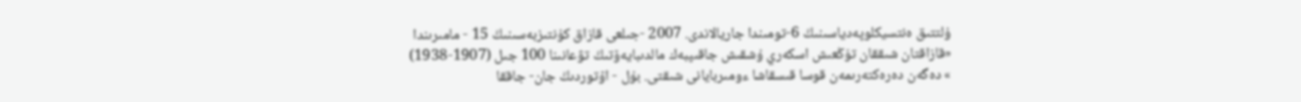ۇلتتىق ەنتسيكلوپەدياسىنىڭ 6-تومىندا جاريالاندى. 2007 -جىلعى قازاق كۇنتىزبەسىنىڭ 15 - مامىرىندا «قازاقتان شىققان تۇڭعىش اسكەري ۇشقىش جاقىپبەك مالدىبايەۆتىڭ تۋعانىنا 100 جىل (1907-1938) » دەگەن دەرەكتەرىمەن قوسا قىسقاشا ءومىربايانى شىقتى. بۇل - اۆتوردىڭ جان- جاققا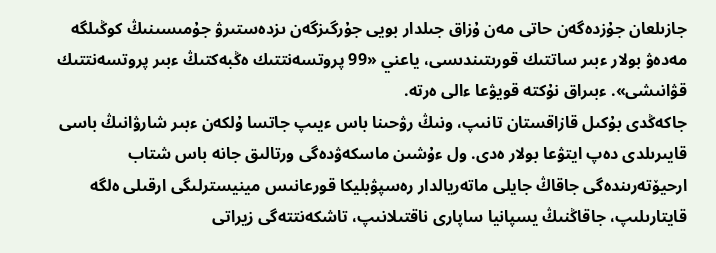جازىلعان جۇزدەگەن حاتى مەن ۇزاق جىلدار بويى جۇرگىزگەن ىزدەستىرۋ جۇمىسىنىڭ كوڭىلگە مەدەۋ بولار ءبىر ساتتىك قورىتىندىسى، ياعني «99 پروتسەنتتىك ەڭبەكتىڭ ءبىر پروتسەنتتىك قۋانىشى». ءبىراق نۇكتە قويۋعا ءالى ەرتە.
جاكەڭدى بۇكىل قازاقستان تانىپ، ونىڭ رۋحىنا باس ءيىپ جاتسا ۇلكەن ءبىر شارۋانىڭ باسى قايىرىلدى دەپ ايتۋعا بولار ەدى. ول ءۇشىن ماسكەۋدەگى ورتالىق جانە باس شتاب ارحيۆتەرىندەگى جاقاڭ جايلى ماتەريالدار رەسپۋبليكا قورعانىس مينيسترلىگى ارقىلى ەلگە قايتارىلىپ، جاقاڭنىڭ يسپانيا ساپارى ناقتىلانىپ، تاشكەنتتەگى زيراتى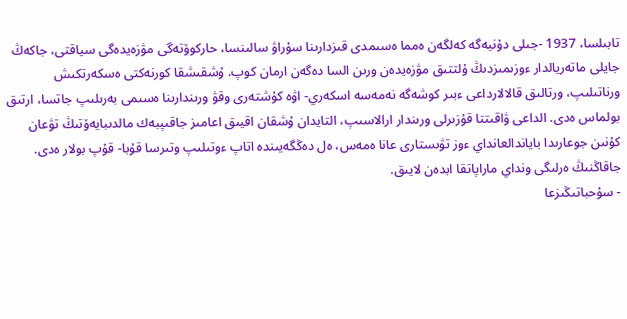تابىلسا، 1937 -جىلى دۇنيەگە كەلگەن ەمما ەسىمدى قىزدارىنا سۇراۋ سالىنسا، حاركوۆتەگى مۋزەيدەگى سياقتى، جاكەڭ جايلى ماتەريالدار ءوزىمىزدىڭ ۇلتتىق مۋزەيدەن ورىن السا دەگەن ارمان كوپ. ۇشقىشقا كورنەكتى ەسكەرتكىش ورناتىلىپ، ورتالىق قالالارداعى ءبىر كوشەگە نەمەسە اسكەري- اۋە كۇشتەرى وقۋ ورىندارىنا ەسىمى بەرىلىپ جاتسا، ارتىق بولماس ەدى. الداعى ۋاقىتتا قۇزىرلى ورىندار ارالاسىپ، التايدان ۇشقان اقيىق اعامىز جاقىپبەك مالدىبايەۆتىڭ تۋعان كۇنىن جوعارىدا باياندالعانداي ءوز تۋىستارى عانا ەمەس، ەل دەڭگەيىندە اتاپ ءوتىلىپ وتىرسا قۇبا- قۇپ بولار ەدى. جاقاڭنىڭ ەرلىگى ونداي ماراپاتقا ابدەن لايىق.
- سۇحباتىڭىزعا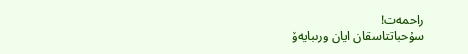راحمەت!
سۇحباتتاسقان ايان ورىبايەۆ